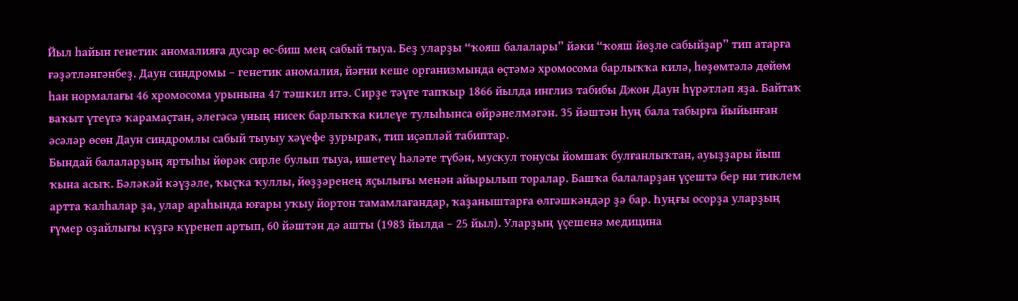Йыл һайын генетик аномалияға дусар өс-биш мең сабый тыуа. Беҙ уларҙы “ҡояш балалары” йәки “ҡояш йөҙлө сабыйҙар” тип атарға ғәҙәтләнгәнбеҙ. Даун синдромы – генетик аномалия, йәғни кеше организмында өҫтәмә хромосома барлыҡҡа килә, һөҙөмтәлә дөйөм һан нормалағы 46 хромосома урынына 47 тәшкил итә. Сирҙе тәүге тапҡыр 1866 йылда инглиз табибы Джон Даун һүрәтләп яҙа. Байтаҡ ваҡыт үтеүгә ҡарамаҫтан, әлегәсә уның нисек барлыҡҡа килеүе тулыһынса өйрәнелмәгән. 35 йәштән һуң бала табырға йыйынған әсәләр өсөн Даун синдромлы сабый тыуыу хәүефе ҙурыраҡ, тип иҫәпләй табиптар.
Бындай балаларҙың яртыһы йөрәк сирле булып тыуа, ишетеү һәләте түбән, мускул тонусы йомшаҡ булғанлыҡтан, ауыҙҙары йыш ҡына асыҡ. Бәләкәй кәүҙәле, ҡыҫҡа ҡуллы, йөҙҙәренең яҫылығы менән айырылып торалар. Башҡа балаларҙан үҫештә бер ни тиклем артта ҡалһалар ҙа, улар араһында юғары уҡыу йортон тамамлағандар, ҡаҙаныштарға өлгәшкәндәр ҙә бар. Һуңғы осорҙа уларҙың ғүмер оҙайлығы күҙгә күренеп артып, 60 йәштән дә ашты (1983 йылда – 25 йыл). Уларҙың үҫешенә медицина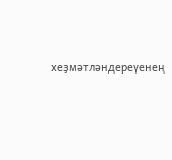хеҙмәтләндереүенең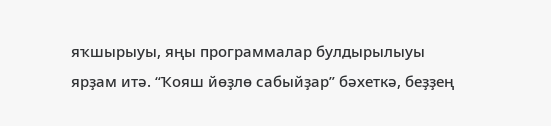яҡшырыуы, яңы программалар булдырылыуы ярҙам итә. “Ҡояш йөҙлө сабыйҙар” бәхеткә, беҙҙең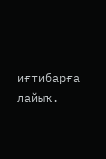иғтибарға лайыҡ.